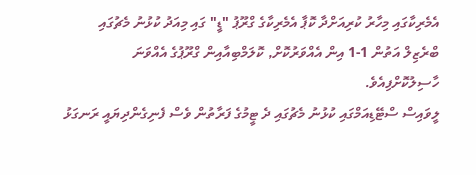އެމެރިކާގައި މިހާރު ކުރިއަށްދާ ކޮޕާ އެމެރިކާގެ ގްރޫޕު "ޑީ" ގައި މިއަދު ކުޅުނު މެޗުގައި ބްރެޒިލް އަތުން 1-1 އިން އެއްވަރުކޮށް, ކޮލަމްބިއާއިން ގްރޫޕުގެ އެއްވަނަ ހާސިލުކޮށްފިއެވެ.
ލީވައިސް ސްޓޭޑިއަމްގައި ކުޅުނު މެޗުގައި ދެ ޓީމުގެ ފަރާތުން ވެސް ފެނިގެންދިޔައީ ރަނގަޅު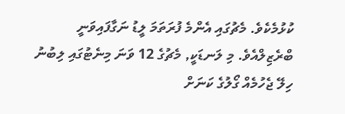ކުޅުމެކެވެ. މެޗުގައި އެންމެ ފުރަތަމަ ލީޑު ނަގާފައިވަނީ ބްރެޒިލްއެވެ. މި ލަނޑަކީ, މެޗުގެ 12 ވަނަ މިނެޓުގައި ލިބުނު ހިލޭ ޖެހުމެއް ގޯލުގެ ކަނަށް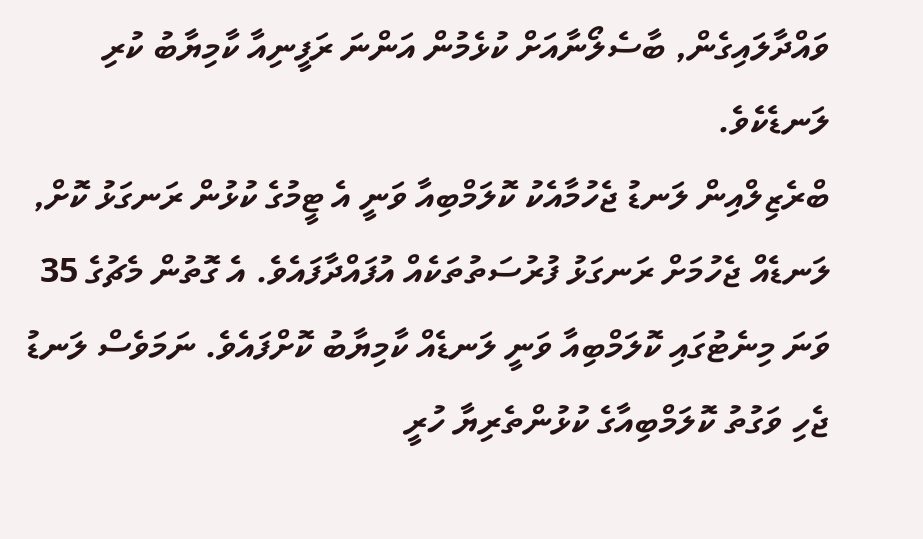ވައްދާލައިގެން, ބާސެލޯނާއަށް ކުޅެމުން އަންނަ ރަފީނިއާ ކާމިޔާބު ކުރި ލަނޑެކެވެ.
ބްރެޒިލްއިން ލަނޑު ޖެހުމާއެކު ކޮލަމްބިއާ ވަނީ އެ ޓީމުގެ ކުޅުން ރަނގަޅު ކޮށް, ލަނޑެއް ޖެހުމަށް ރަނގަޅު ފުރުސަތުތަކެއް އުފައްދާފައެވެ. އެ ގޮތުން މެޗުގެ 35 ވަނަ މިނެޓުގައި ކޮލަމްބިއާ ވަނީ ލަނޑެއް ކާމިޔާބު ކޮށްފައެވެ. ނަމަވެސް ލަނޑު ޖެހި ވަގުތު ކޮލަމްބިއާގެ ކުޅުންތެރިޔާ ހުރީ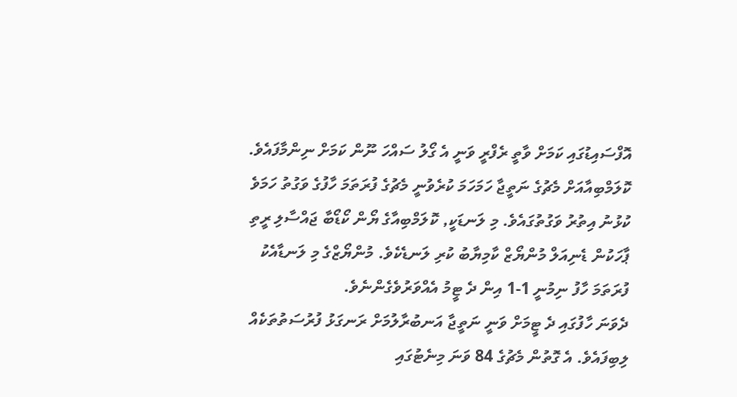އޮފްސައިޑުގައި ކަމަށް ވާތީ ރެފްރީ ވަނީ އެ ގޯލު ސައްހަ ނޫން ކަމަށް ނިންމާފައެވެ.
ކޮލަމްބިއާއަށް މެޗުގެ ނަތީޖާ ހަމަހަމަ ކުރެވުނީ މެޗުގެ ފުރަތަމަ ހާފުގެ ވަގުތު ހަމަވެ ކުޅުނު އިތުރު ވަގުތުގައެވެ. މި ލަނޑަކީ, ކޮލަމްބިއާގެ ޔޯން ކޯޑޯބާ ޖައްސާލި ރީތި ޕާހަކުން ޑެނިއަލް މުންޔޯޒް ކާމިޔާބު ކުރި ލަނޑެކެވެ. މުންޔޯޒްގެ މި ލަނޑާއެކު ފުރަތަމަ ހާފު ނިމުނީ 1-1 އިން ދެ ޓީމު އެއްވަރުވެގެންނެވެ.
ދެވަނަ ހާފުގައި ދެ ޓީމަށް ވަނީ ނަތީޖާ އަނބުރާލުމަށް ރަނގަޅު ފުރުސަތުތަކެއް ލިބިފައެވެ. އެ ގޮތުން މެޗުގެ 84 ވަނަ މިނެޓުގައި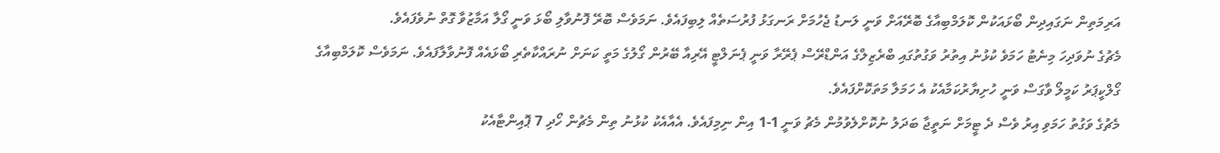އަރިމަތިން ނަގައިދިން ބޯޅައަކުން ކޮލަމްބިއާގެ ބޮރޭއަށް ވަނީ ލަނޑު ޖެހުމަށް ރަނގަޅު ފުރުސަތެއް ލިބިފައެވެ. ނަމަވެސް ބޮރޭ ފޮނުވާލި ބޯޅަ ވަނީ ގޯލާ އަމާޒުވާ ގޮތް ނުވެފައެވެ.
މެޗުގެ ނުވަދިހަ މިނެޓު ހަމަވެ ކުޅުނު އިތުރު ވަގުތުގައި ބްރެޒިލްގެ އަންޑްރޭސް ޕެރޭރާ ވަނީ ޕެނަލްޓީ އޭރިއާ ބޭރުން ގޯލުގެ މަތީ ކަނަށް ނުރައްކާތެރި ބޯޅައެއް ފޮނުވާލާފައެވެ. ނަމަވެސް ކޮލަމްބިއާގެ ގޯލްކީޕަރު ކަމީލޯ ވާގަސް ވަނީ ހުށިޔާރުކަމާއެކު އެ ހަމަލާ މަތަކޮށްފައެވެ.
މެޗުގެ ވަގުތު ހަމަވި އިރު ވެސް ދެ ޓީމަށް ނަތީޖާ ބަދަލު ނުކޮށްލެވުމުން މެޗު ވަނީ 1-1 އިން ނިމިފައެވެ. އެއާއެކު ކުޅުނު ތިން މެޗުން ހޯދި 7 ޕޮއިންޓާއެކު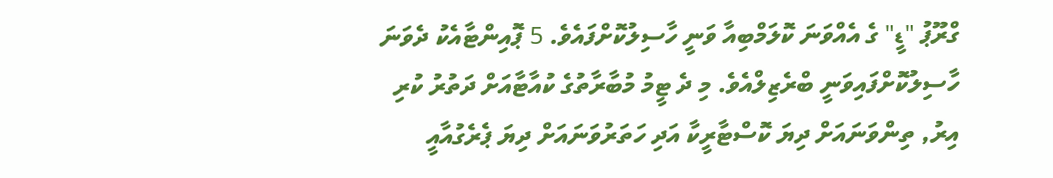ގްރޫޕު "ޑީ" ގެ އެއްވަނަ ކޮލަމްބިއާ ވަނީ ހާސިލުކޮށްފައެވެ. 5 ޕޮއިންޓާއެކު ދެވަނަ ހާސިލުކޮށްފައިވަނީ ބްރެޒިލްއެވެ. މި ދެ ޓީމު މުބާރާތުގެ ކުއާޓާއަށް ދަތުރު ކުރި އިރު, ތިންވަނައަށް ދިޔަ ކޮސްޓާރީކާ އަދި ހަތަރުވަނައަށް ދިޔަ ޕެރެގުއާއީ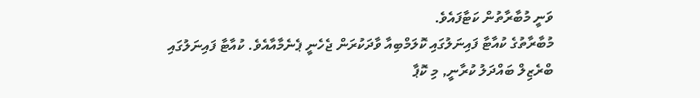ވަނީ މުބާރާތުން ކަޓާފައެވެ.
މުބާރާތުގެ ކުއާޓާ ފައިނަލުގައި ކޮލަމްބިއާ ވާދަކުރަން ޖެހެނީ ޕެނެމާއާއެވެ. ކުއާޓާ ފައިނަލުގައި ބްރެޒިލް ބައްދަލު ކުރާނީ, މި ކޮޕާ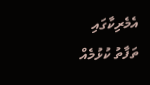އެމެރިކާގައި ތަފާތު ކުޅުމެއް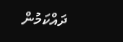ދައްކަމުން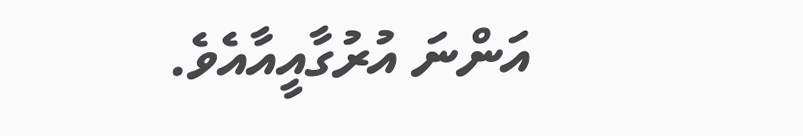އަންނަ އުރުގާއީއާއެވެ.